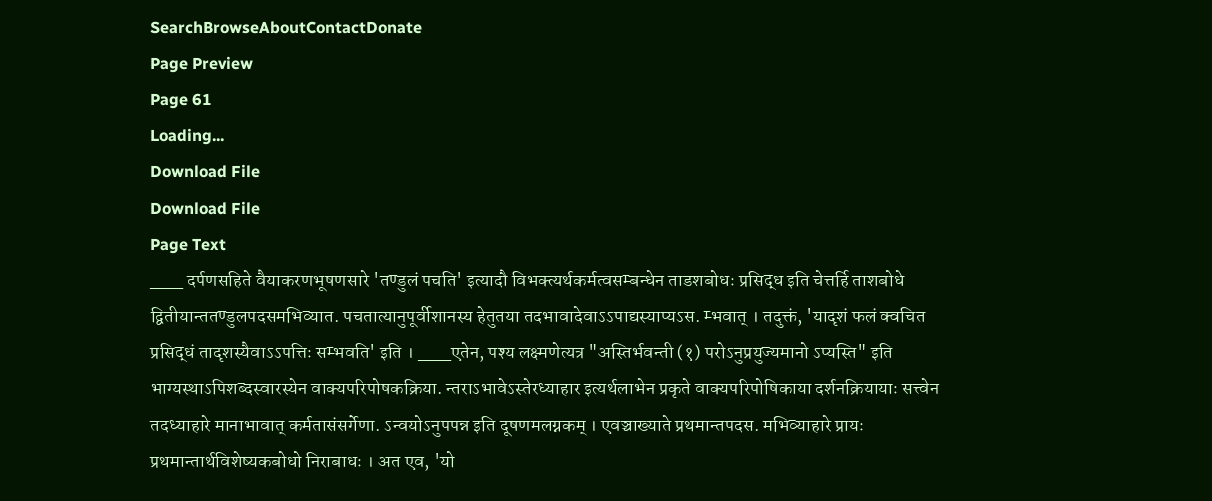SearchBrowseAboutContactDonate
Page Preview
Page 61
Loading...
Download File
Download File
Page Text
___ दर्पणसहिते वैयाकरणभूषणसारे 'तण्डुलं पचति' इत्यादौ विभक्त्यर्थकर्मत्वसम्बन्धेन ताडशबोधः प्रसिद्ध इति चेत्तर्हि ताशबोधे द्वितीयान्ततण्डुलपदसमभिव्यात. पचतात्यानुपूर्वीशानस्य हेतुतया तदभावादेवाऽऽपाद्यस्याप्यऽस. म्भवात् । तदुक्तं, 'यादृशं फलं क्वचित प्रसिद्धं तादृशस्यैवाऽऽपत्तिः सम्भवति' इति । ___एतेन, पश्य लक्ष्मणेत्यत्र "अस्तिर्भवन्ती (१) परोऽनुप्रयुज्यमानो ऽप्यस्ति" इति भाग्यस्थाऽपिशब्दस्वारस्येन वाक्यपरिपोषकक्रिया. न्तराऽभावेऽस्तेरध्याहार इत्यर्थलाभेन प्रकृते वाक्यपरिपोषिकाया दर्शनक्रियायाः सत्त्वेन तदध्याहारे मानाभावात् कर्मतासंसर्गेणा. ऽन्वयोऽनुपपन्न इति दूषणमलग्नकम् । एवञ्चाख्याते प्रथमान्तपदस. मभिव्याहारे प्रायः प्रथमान्तार्थविशेष्यकबोधो निराबाधः । अत एव, 'यो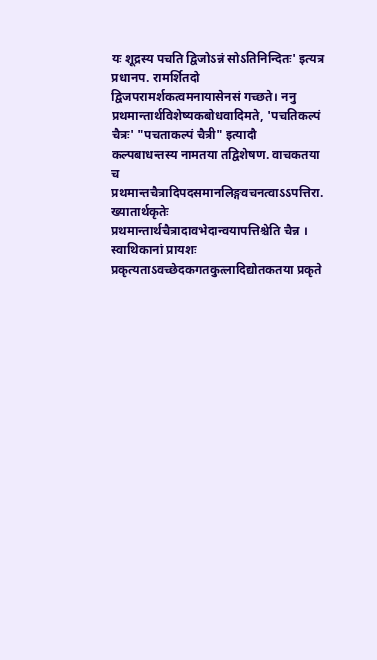यः शूद्रस्य पचति द्विजोऽन्नं सोऽतिनिन्दितः' इत्यत्र प्रधानप. रामर्शितदो द्विजपरामर्शकत्वमनायासेनसं गच्छते। ननु प्रथमान्तार्थविशेष्यकबोधवादिमते, 'पचतिकल्पं चैत्रः' "पचताकल्पं चैत्री" इत्यादौ कल्पबाधन्तस्य नामतया तद्विशेषण. वाचकतया च प्रथमान्तचैत्रादिपदसमानलिङ्गवचनत्वाऽऽपत्तिरा. ख्यातार्थकृतेः प्रथमान्तार्थचैत्रादावभेदान्वयापत्तिश्चेति चैन्न । स्वाथिकानां प्रायशः प्रकृत्यताऽवच्छेदकगतकुत्लादिद्योतकतया प्रकृते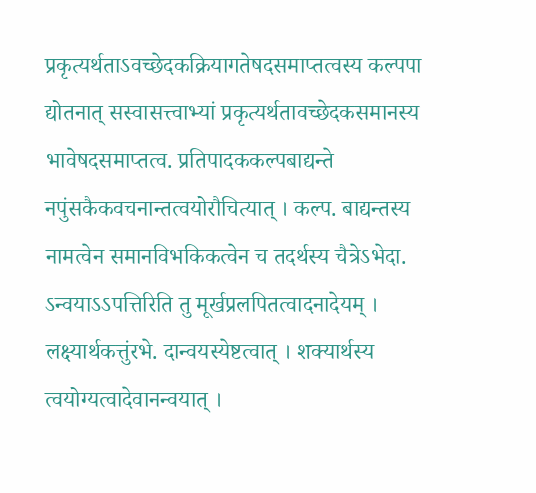प्रकृत्यर्थताऽवच्छेदकक्रियागतेषदसमाप्तत्वस्य कल्पपा द्योतनात् सस्वासत्त्वाभ्यां प्रकृत्यर्थतावच्छेदकसमानस्य भावेषदसमाप्तत्व. प्रतिपादककल्पबाद्यन्ते नपुंसकैकवचनान्तत्वयोरौचित्यात् । कल्प. बाद्यन्तस्य नामत्वेन समानविभकिकत्वेन च तदर्थस्य चैत्रेऽभेदा. ऽन्वयाऽऽपत्तिरिति तु मूर्खप्रलपितत्वादनादेयम् । लक्ष्यार्थकत्तुंरभे. दान्वयस्येष्टत्वात् । शक्यार्थस्य त्वयोग्यत्वादेवानन्वयात् ।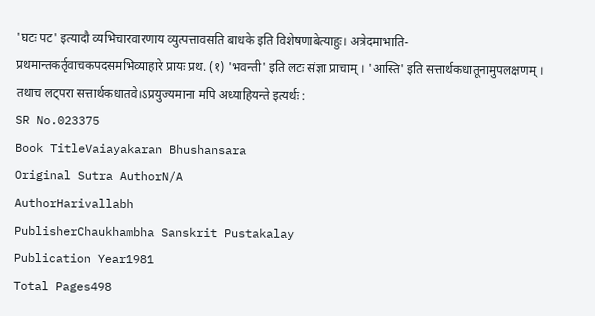'घटः पट' इत्यादौ व्यभिचारवारणाय व्युत्पत्तावसति बाधके इति विशेषणाबेत्याहुः। अत्रेदमाभाति-प्रथमान्तकर्तृवाचकपदसमभिव्याहारे प्रायः प्रथ. (१) 'भवन्ती' इति लटः संज्ञा प्राचाम् । 'आस्ति' इति सत्तार्थकधातूनामुपलक्षणम् । तथाच लट्परा सत्तार्थकधातवे।ऽप्रयुज्यमाना मपि अध्याहियन्ते इत्यर्थः :
SR No.023375
Book TitleVaiayakaran Bhushansara
Original Sutra AuthorN/A
AuthorHarivallabh
PublisherChaukhambha Sanskrit Pustakalay
Publication Year1981
Total Pages498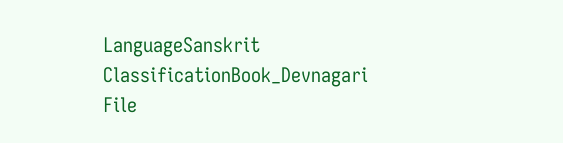LanguageSanskrit
ClassificationBook_Devnagari
File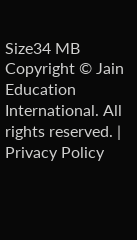Size34 MB
Copyright © Jain Education International. All rights reserved. | Privacy Policy